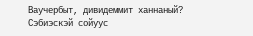Ваучербыт, дивидеммит ханнаный?
Сэбиэскэй сойуус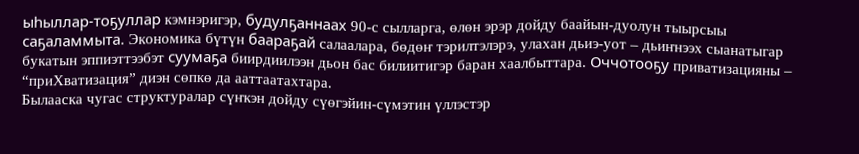ыһыллар-тоҕуллар кэмнэригэр, будулҕаннаах 90-с сылларга, өлөн эрэр дойду баайын-дуолун тыырсыы саҕаламмыта. Экономика бүтүн баараҕай салаалара, бөдөҥ тэрилтэлэрэ, улахан дьиэ-уот – дьиҥнээх сыанатыгар букатын эппиэттээбэт суумаҕа биирдиилээн дьон бас билиитигэр баран хаалбыттара. Оччотооҕу приватизацияны – “приХватизация” диэн сөпкө да ааттаатахтара.
Былааска чугас структуралар сүҥкэн дойду сүөгэйин-сүмэтин үллэстэр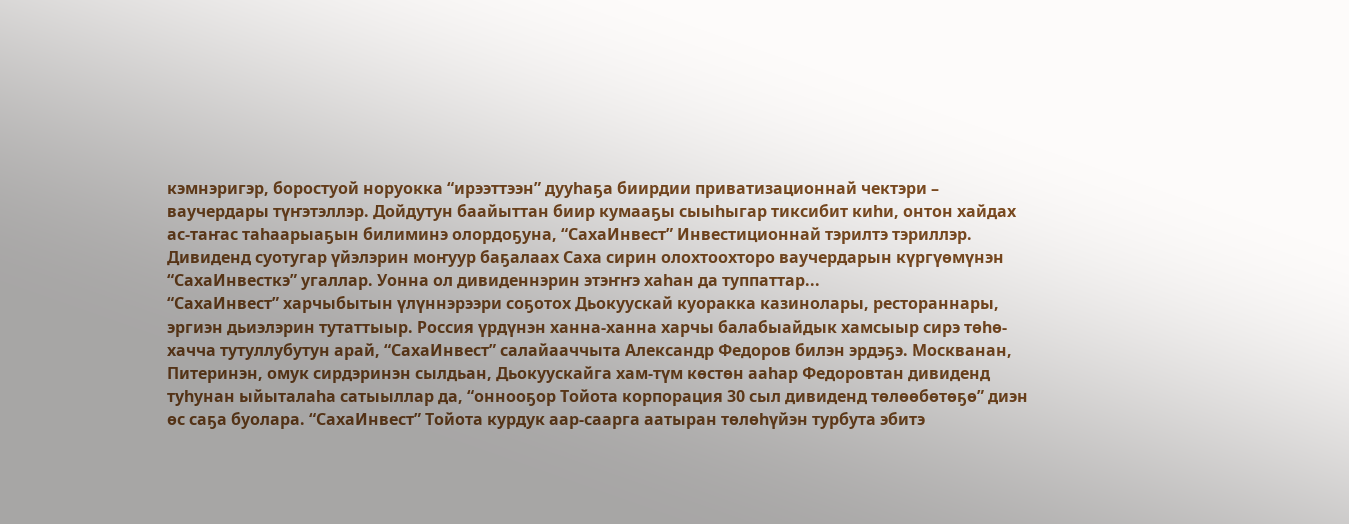кэмнэригэр, боростуой норуокка “ирээттээн” дууһаҕа биирдии приватизационнай чектэри – ваучердары түҥэтэллэр. Дойдутун баайыттан биир кумааҕы сыыһыгар тиксибит киһи, онтон хайдах ас-таҥас таһаарыаҕын билиминэ олордоҕуна, “СахаИнвест” Инвестиционнай тэрилтэ тэриллэр. Дивиденд суотугар үйэлэрин моҥуур баҕалаах Саха сирин олохтоохторо ваучердарын күргүөмүнэн “СахаИнвесткэ” угаллар. Уонна ол дивиденнэрин этэҥҥэ хаһан да туппаттар...
“СахаИнвест” харчыбытын үлүннэрээри соҕотох Дьокуускай куоракка казинолары, рестораннары, эргиэн дьиэлэрин тутаттыыр. Россия үрдүнэн ханна-ханна харчы балабыайдык хамсыыр сирэ төһө-хачча тутуллубутун арай, “СахаИнвест” салайааччыта Александр Федоров билэн эрдэҕэ. Москванан, Питеринэн, омук сирдэринэн сылдьан, Дьокуускайга хам-түм көстөн ааһар Федоровтан дивиденд туһунан ыйыталаһа сатыыллар да, “оннооҕор Тойота корпорация 30 сыл дивиденд төлөөбөтөҕө” диэн өс саҕа буолара. “СахаИнвест” Тойота курдук аар-саарга аатыран төлөһүйэн турбута эбитэ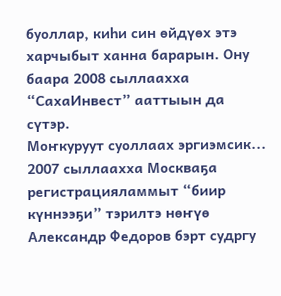буоллар, киһи син өйдүөх этэ харчыбыт ханна барарын. Ону баара 2008 сыллаахха “СахаИнвест” ааттыын да сүтэр.
Моҥкуруут суоллаах эргиэмсик...
2007 сыллаахха Москваҕа регистрацияламмыт “биир күннээҕи” тэрилтэ нөҥүө Александр Федоров бэрт судргу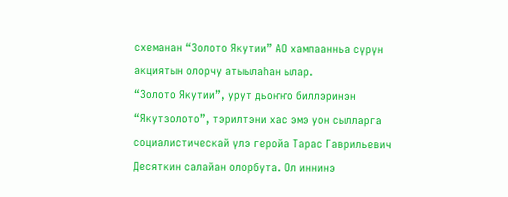схеманан “Золото Якутии” АО хампаанньа сүрүн акциятын олорчу атыылаһан ылар.
“Золото Якутии”, урут дьоҥҥо биллэринэн “Якутзолото”, тэрилтэни хас эмэ уон сылларга социалистическай үлэ геройа Тарас Гаврильевич Десяткин салайан олорбута. Ол иннинэ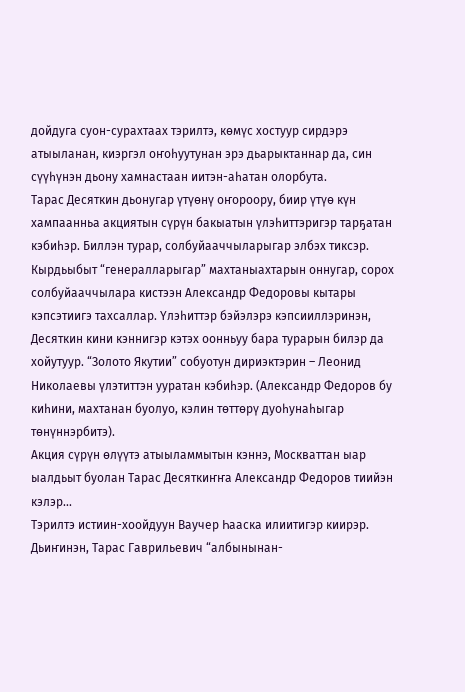дойдуга суон-сурахтаах тэрилтэ, көмүс хостуур сирдэрэ атыыланан, киэргэл оҥоһуутунан эрэ дьарыктаннар да, син сүүһүнэн дьону хамнастаан иитэн-аһатан олорбута.
Тарас Десяткин дьонугар үтүөнү оҥороору, биир үтүө күн хампаанньа акциятын сүрүн бакыатын үлэһиттэригэр тарҕатан кэбиһэр. Биллэн турар, солбуйааччыларыгар элбэх тиксэр. Кырдьыбыт “генералларыгар” махтаныахтарын оннугар, сорох солбуйааччылара кистээн Александр Федоровы кытары кэпсэтиигэ тахсаллар. Үлэһиттэр бэйэлэрэ кэпсииллэринэн, Десяткин кини кэннигэр кэтэх оонньуу бара турарын билэр да хойутуур. “Золото Якутии” собуотун дириэктэрин – Леонид Николаевы үлэтиттэн ууратан кэбиһэр. (Александр Федоров бу киһини, махтанан буолуо, кэлин төттөрү дуоһунаһыгар төнүннэрбитэ).
Акция сүрүн өлүүтэ атыыламмытын кэннэ, Москваттан ыар ыалдьыт буолан Тарас Десяткиҥҥа Александр Федоров тиийэн кэлэр...
Тэрилтэ истиин-хоойдуун Ваучер Һааска илиитигэр киирэр. Дьиҥинэн, Тарас Гаврильевич “албынынан-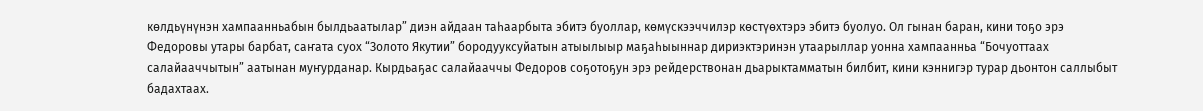көлдьүнүнэн хампаанньабын былдьаатылар” диэн айдаан таһаарбыта эбитэ буоллар, көмүскээччилэр көстүөхтэрэ эбитэ буолуо. Ол гынан баран, кини тоҕо эрэ Федоровы утары барбат, саҥата суох “Золото Якутии” бородууксуйатын атыылыыр маҕаһыыннар дириэктэринэн утаарыллар уонна хампаанньа “Бочуоттаах салайааччытын” аатынан муҥурданар. Кырдьаҕас салайааччы Федоров соҕотоҕун эрэ рейдерствонан дьарыктамматын билбит, кини кэннигэр турар дьонтон саллыбыт бадахтаах.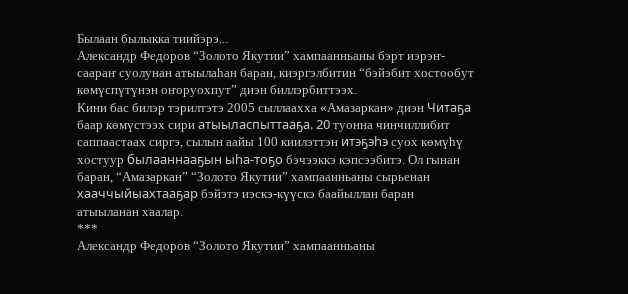Былаан былыкка тиийэрэ...
Александр Федоров “Золото Якутии” хампаанньаны бэрт иэрэҥ-саараҥ суолунан атыылаһан баран, киэргэлбитин “бэйэбит хостообут көмүспүтүнэн оҥоруохпут” диэн биллэрбиттээх.
Кини бас билэр тэрилтэтэ 2005 сыллаахха «Амазаркан» диэн Читаҕа баар көмүстээх сири атыыласпыттааҕа. 20 туонна чинчиллибит саппаастаах сиргэ, сылын аайы 100 киилэттэн итэҕэһэ суох көмүһү хостуур былааннааҕын ыһа-тоҕо бэчээккэ кэпсээбитэ. Ол гынан баран, “Амазаркан” “Золото Якутии” хампаанньаны сырьенан хааччыйыахтааҕар бэйэтэ иэскэ-күүскэ баайыллан баран атыыланан хаалар.
***
Александр Федоров “Золото Якутии” хампаанньаны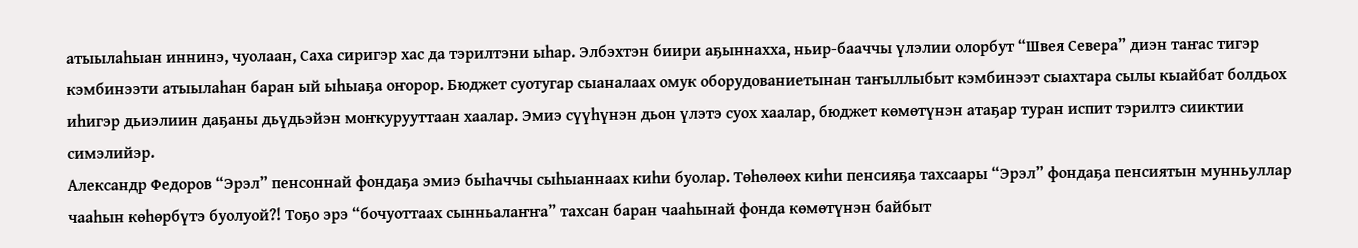атыылаһыан иннинэ, чуолаан, Саха сиригэр хас да тэрилтэни ыһар. Элбэхтэн биири аҕыннахха, ньир-бааччы үлэлии олорбут “Швея Севера” диэн таҥас тигэр кэмбинээти атыылаһан баран ый ыһыаҕа оҥорор. Бюджет суотугар сыаналаах омук оборудованиетынан таҥыллыбыт кэмбинээт сыахтара сылы кыайбат болдьох иһигэр дьиэлиин даҕаны дьүдьэйэн моҥкурууттаан хаалар. Эмиэ сүүһүнэн дьон үлэтэ суох хаалар, бюджет көмөтүнэн атаҕар туран испит тэрилтэ сииктии симэлийэр.
Александр Федоров “Эрэл” пенсоннай фондаҕа эмиэ быһаччы сыһыаннаах киһи буолар. Төһөлөөх киһи пенсияҕа тахсаары “Эрэл” фондаҕа пенсиятын мунньуллар чааһын көһөрбүтэ буолуой?! Тоҕо эрэ “бочуоттаах сынньалаҥҥа” тахсан баран чааһынай фонда көмөтүнэн байбыт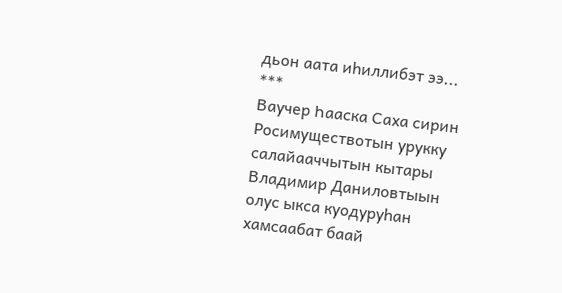дьон аата иһиллибэт ээ...
***
Ваучер Һааска Саха сирин Росимуществотын урукку салайааччытын кытары Владимир Даниловтыын олус ыкса куодуруһан хамсаабат баай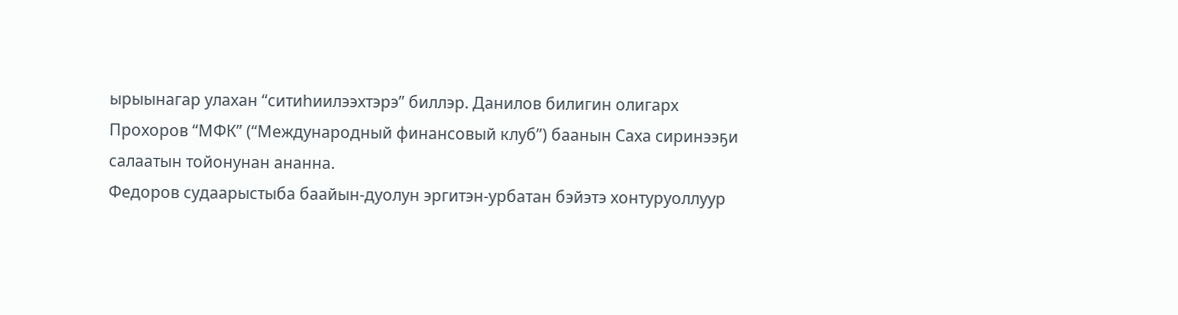ырыынагар улахан “ситиһиилээхтэрэ” биллэр. Данилов билигин олигарх Прохоров “МФК” (“Международный финансовый клуб”) баанын Саха сиринээҕи салаатын тойонунан ананна.
Федоров судаарыстыба баайын-дуолун эргитэн-урбатан бэйэтэ хонтуруоллуур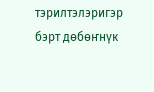тэрилтэлэригэр бэрт дөбөҥнүк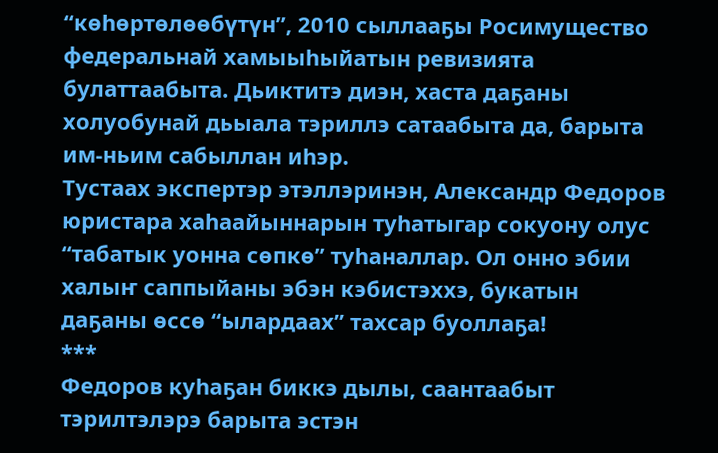“көһөртөлөөбүтүн”, 2010 сыллааҕы Росимущество федеральнай хамыыһыйатын ревизията булаттаабыта. Дьиктитэ диэн, хаста даҕаны холуобунай дьыала тэриллэ сатаабыта да, барыта им-ньим сабыллан иһэр.
Тустаах экспертэр этэллэринэн, Александр Федоров юристара хаһаайыннарын туһатыгар сокуону олус “табатык уонна сөпкө” туһаналлар. Ол онно эбии халыҥ саппыйаны эбэн кэбистэххэ, букатын даҕаны өссө “ылардаах” тахсар буоллаҕа!
***
Федоров куһаҕан биккэ дылы, саантаабыт тэрилтэлэрэ барыта эстэн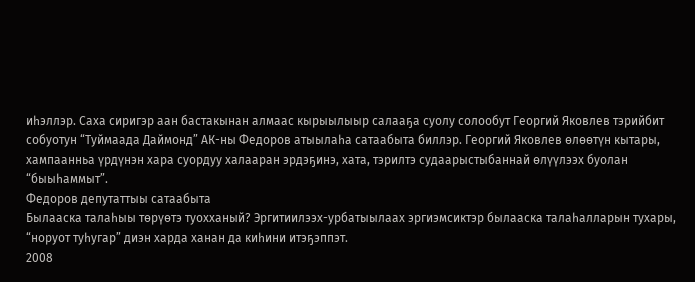иһэллэр. Саха сиригэр аан бастакынан алмаас кырыылыыр салааҕа суолу солообут Георгий Яковлев тэрийбит собуотун “Туймаада Даймонд” АК-ны Федоров атыылаһа сатаабыта биллэр. Георгий Яковлев өлөөтүн кытары, хампаанньа үрдүнэн хара суордуу халааран эрдэҕинэ, хата, тэрилтэ судаарыстыбаннай өлүүлээх буолан “быыһаммыт”.
Федоров депутаттыы сатаабыта
Былааска талаһыы төрүөтэ туохханый? Эргитиилээх-урбатыылаах эргиэмсиктэр былааска талаһалларын тухары, “норуот туһугар” диэн харда ханан да киһини итэҕэппэт.
2008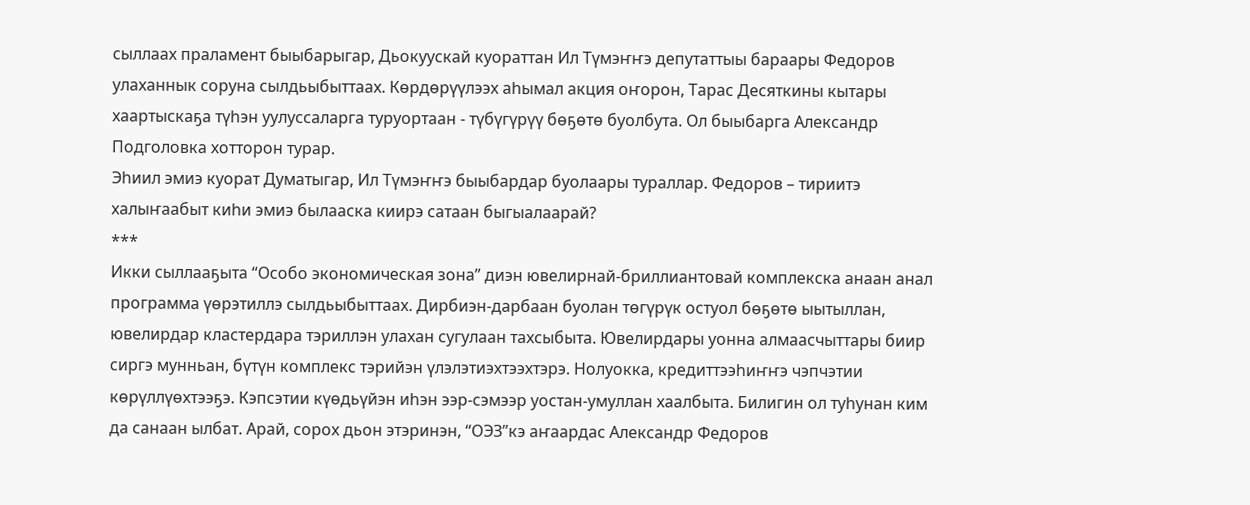сыллаах праламент быыбарыгар, Дьокуускай куораттан Ил Түмэҥҥэ депутаттыы бараары Федоров улаханнык соруна сылдьыбыттаах. Көрдөрүүлээх аһымал акция оҥорон, Тарас Десяткины кытары хаартыскаҕа түһэн уулуссаларга туруортаан - түбүгүрүү бөҕөтө буолбута. Ол быыбарга Александр Подголовка хотторон турар.
Эһиил эмиэ куорат Думатыгар, Ил Түмэҥҥэ быыбардар буолаары тураллар. Федоров – тириитэ халыҥаабыт киһи эмиэ былааска киирэ сатаан быгыалаарай?
***
Икки сыллааҕыта “Особо экономическая зона” диэн ювелирнай-бриллиантовай комплекска анаан анал программа үөрэтиллэ сылдьыбыттаах. Дирбиэн-дарбаан буолан төгүрүк остуол бөҕөтө ыытыллан, ювелирдар кластердара тэриллэн улахан сугулаан тахсыбыта. Ювелирдары уонна алмаасчыттары биир сиргэ мунньан, бүтүн комплекс тэрийэн үлэлэтиэхтээхтэрэ. Нолуокка, кредиттээһиҥҥэ чэпчэтии көрүллүөхтээҕэ. Кэпсэтии күөдьүйэн иһэн ээр-сэмээр уостан-умуллан хаалбыта. Билигин ол туһунан ким да санаан ылбат. Арай, сорох дьон этэринэн, “ОЭЗ”кэ аҥаардас Александр Федоров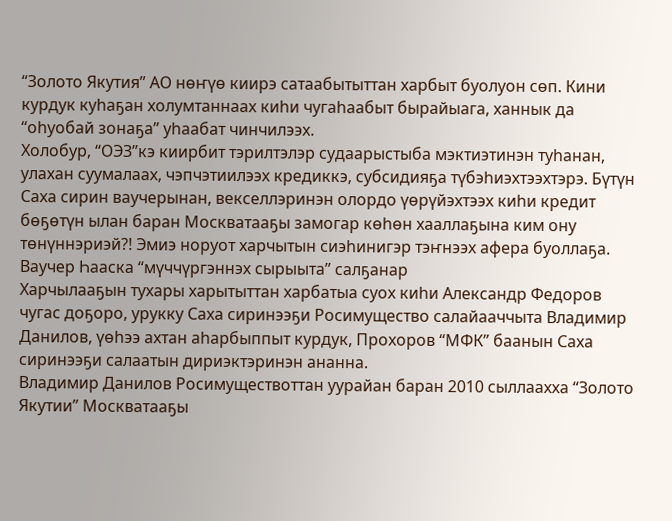“Золото Якутия” АО нөҥүө киирэ сатаабытыттан харбыт буолуон сөп. Кини курдук куһаҕан холумтаннаах киһи чугаһаабыт бырайыага, ханнык да “оһуобай зонаҕа” уһаабат чинчилээх.
Холобур, “ОЭЗ”кэ киирбит тэрилтэлэр судаарыстыба мэктиэтинэн туһанан, улахан суумалаах, чэпчэтиилээх кредиккэ, субсидияҕа түбэһиэхтээхтэрэ. Бүтүн Саха сирин ваучерынан, векселлэринэн олордо үөрүйэхтээх киһи кредит бөҕөтүн ылан баран Москватааҕы замогар көһөн хааллаҕына ким ону төнүннэриэй?! Эмиэ норуот харчытын сиэһинигэр тэҥнээх афера буоллаҕа.
Ваучер Һааска “мүччүргэннэх сырыыта” салҕанар
Харчылааҕын тухары харытыттан харбатыа суох киһи Александр Федоров чугас доҕоро, урукку Саха сиринээҕи Росимущество салайааччыта Владимир Данилов, үөһээ ахтан аһарбыппыт курдук, Прохоров “МФК” баанын Саха сиринээҕи салаатын дириэктэринэн ананна.
Владимир Данилов Росимуществоттан уурайан баран 2010 сыллаахха “Золото Якутии” Москватааҕы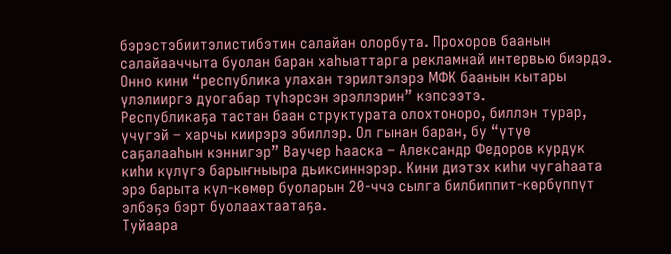бэрэстэбиитэлистибэтин салайан олорбута. Прохоров баанын салайааччыта буолан баран хаһыаттарга рекламнай интервью биэрдэ. Онно кини “республика улахан тэрилтэлэрэ МФК баанын кытары үлэлииргэ дуогабар түһэрсэн эрэллэрин” кэпсээтэ.
Республикаҕа тастан баан структурата олохтоноро, биллэн турар, үчүгэй – харчы киирэрэ эбиллэр. Ол гынан баран, бу “үтүө саҕалааһын кэннигэр” Ваучер Һааска – Александр Федоров курдук киһи күлүгэ барыҥныыра дьиксиннэрэр. Кини диэтэх киһи чугаһаата эрэ барыта күл-көмөр буоларын 20-ччэ сылга билбиппит-көрбүппүт элбэҕэ бэрт буолаахтаатаҕа.
Туйаара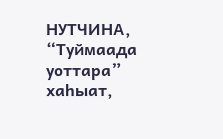НУТЧИНА,
“Туймаада уоттара” хаһыат,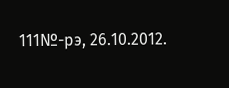111№-рэ, 26.10.2012.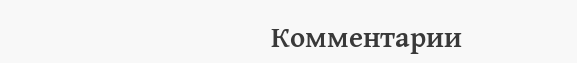Комментарии